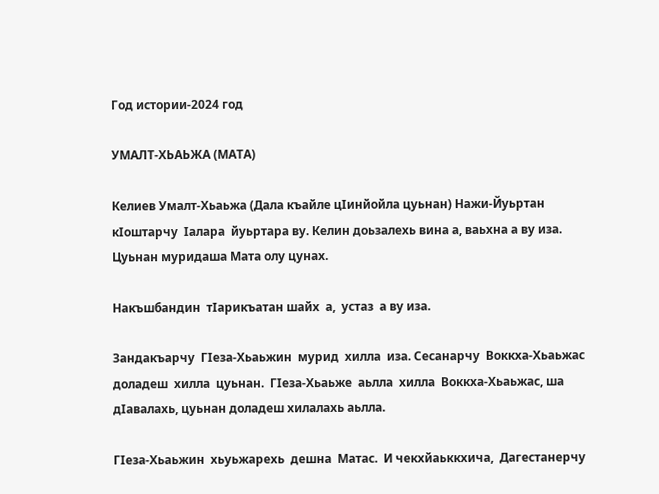Год истории-2024 год

УМАЛТ-ХЬАЬЖА (МАТА)

Келиев Умалт-Хьаьжа (Дала къайле цIинйойла цуьнан) Нажи-Йуьртан  кIоштарчу  Iалара  йуьртара ву. Келин доьзалехь вина а, ваьхна а ву иза. Цуьнан муридаша Мата олу цунах.

Накъшбандин  тIарикъатан шайх  а,  устаз  а ву иза.

Зандакъарчу  ГIеза-Хьаьжин  мурид  хилла  иза. Сесанарчу  Воккха-Хьаьжас  доладеш  хилла  цуьнан.  ГIеза-Хьаьже  аьлла  хилла  Воккха-Хьаьжас, ша дIавалахь, цуьнан доладеш хилалахь аьлла.

ГIеза-Хьаьжин  хьуьжарехь  дешна  Матас.  И чекхйаьккхича,  Дагестанерчу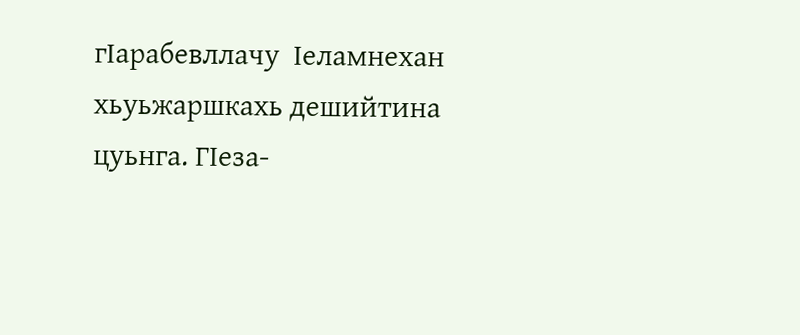гIарабевллачу  Iеламнехан хьуьжаршкахь дешийтина цуьнга. ГIеза-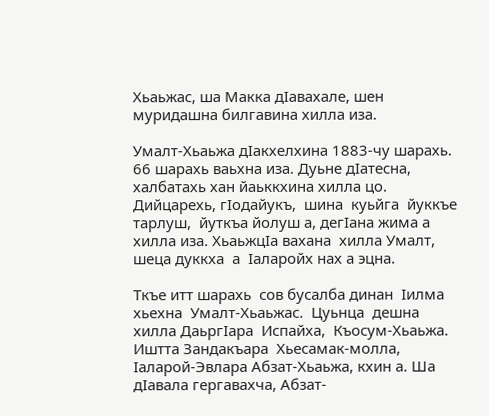Хьаьжас, ша Макка дIавахале, шен муридашна билгавина хилла иза.

Умалт-Хьаьжа дIакхелхина 1883-чу шарахь. 66 шарахь ваьхна иза. Дуьне дIатесна, халбатахь хан йаьккхина хилла цо. Дийцарехь, гIодайукъ,  шина  куьйга  йуккъе  тарлуш,  йуткъа йолуш а, дегIана жима а хилла иза. ХьаьжцIа вахана  хилла Умалт, шеца дуккха  а  Iаларойх нах а эцна.

Ткъе итт шарахь  сов бусалба динан  Iилма хьехна  Умалт-Хьаьжас.  Цуьнца  дешна  хилла ДаьргIара  Испайха,  Къосум-Хьаьжа.  Иштта Зандакъара  Хьесамак-молла,  Iаларой-Эвлара Абзат-Хьаьжа, кхин а. Ша дIавала гергавахча, Абзат-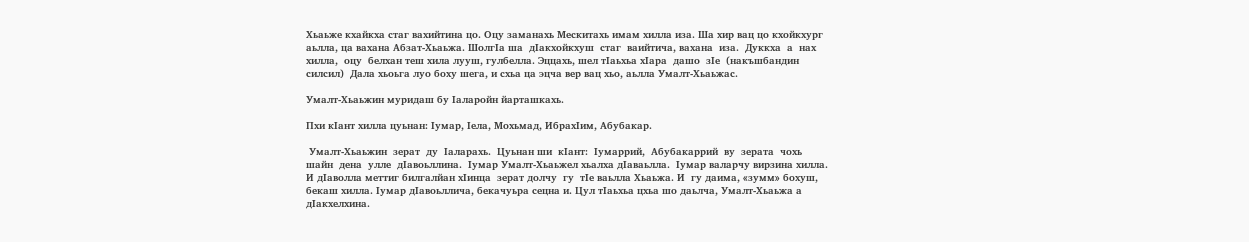Хьаьже кхайкха стаг вахийтина цо. Оцу заманахь Мескитахь имам хилла иза. Ша хир вац цо кхойкхург аьлла, ца вахана Абзат-Хьаьжа. ШолгIа ша  дIакхойкхуш  стаг  ваийтича, вахана  иза.  Дуккха  а  нах  хилла,  оцу  белхан теш хила лууш, гулбелла. Эццахь, шел тIаьхьа хIара  дашо  зIе  (накъшбандин  силсил)  Дала хьоьга луо боху шега, и схьа ца эцча вер вац хьо, аьлла Умалт-Хьаьжас.

Умалт-Хьаьжин муридаш бу Iаларойн йарташкахь.

Пхи кIант хилла цуьнан: Iумар, Iела, Мохьмад, ИбрахIим, Абубакар.

 Умалт-Хьаьжин  зерат  ду  Iаларахь.  Цуьнан ши  кIант:  Iумаррий,  Абубакаррий  ву  зерата  чохь  шайн  дена  улле  дIавоьллина.  Iумар Умалт-Хьаьжел хьалха дIаваьлла.  Iумар валарчу вирзина хилла. И дIаволла меттиг билгалйан хIинца  зерат долчу  гу  тIе ваьлла Хьаьжа. И  гу даима, «зумм» бохуш, бекаш хилла. Iумар дIавоьллича, бекачуьра сецна и. Цул тIаьхьа цхьа шо даьлча, Умалт-Хьаьжа а дIакхелхина.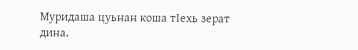Муридаша цуьнан коша тIехь зерат дина.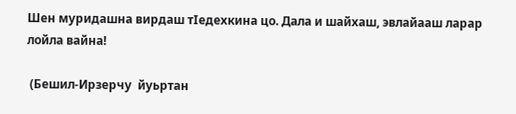Шен муридашна вирдаш тIедехкина цо. Дала и шайхаш, эвлайааш ларар лойла вайна!

 (Бешил-Ирзерчу  йуьртан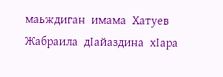маьждиган  имама  Хатуев Жабраила  дIайаздина  хIара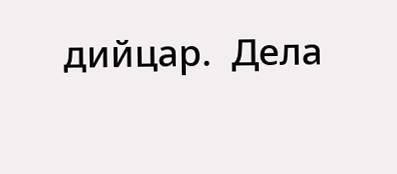дийцар.  Дела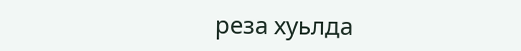реза хуьлда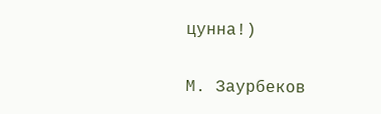цунна!)

М. Заурбеков